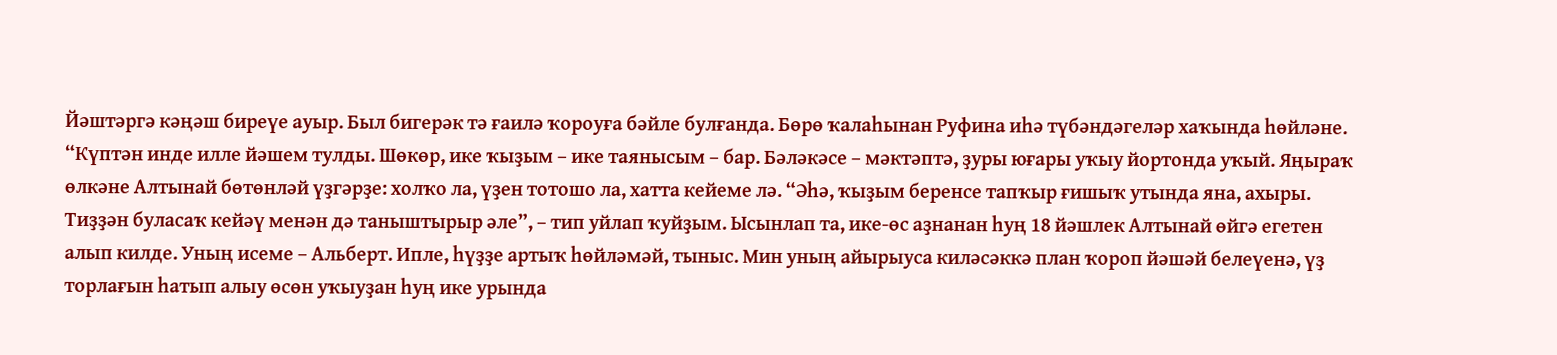Йәштәргә кәңәш биреүе ауыр. Был бигерәк тә ғаилә ҡороуға бәйле булғанда. Бөрө ҡалаһынан Руфина иһә түбәндәгеләр хаҡында һөйләне. “Күптән инде илле йәшем тулды. Шөкөр, ике ҡыҙым – ике таянысым – бар. Бәләкәсе – мәктәптә, ҙуры юғары уҡыу йортонда уҡый. Яңыраҡ өлкәне Алтынай бөтөнләй үҙгәрҙе: холҡо ла, үҙен тотошо ла, хатта кейеме лә. “Әһә, ҡыҙым беренсе тапҡыр ғишыҡ утында яна, ахыры. Тиҙҙән буласаҡ кейәү менән дә таныштырыр әле”, – тип уйлап ҡуйҙым. Ысынлап та, ике-өс аҙнанан һуң 18 йәшлек Алтынай өйгә егетен алып килде. Уның исеме – Альберт. Ипле, һүҙҙе артыҡ һөйләмәй, тыныс. Мин уның айырыуса киләсәккә план ҡороп йәшәй белеүенә, үҙ торлағын һатып алыу өсөн уҡыуҙан һуң ике урында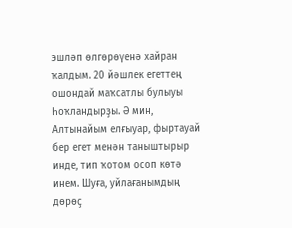эшләп өлгөрөүенә хайран ҡалдым. 20 йәшлек егеттең ошондай маҡсатлы булыуы һоҡландырҙы. Ә мин, Алтынайым елғыуар, фыртауай бер егет менән таныштырыр инде, тип ҡотом осоп көтә инем. Шуға, уйлағанымдың дөрөҫ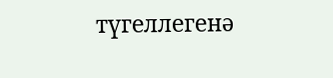түгеллегенә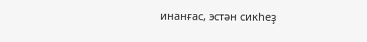инанғас, эстән сикһеҙ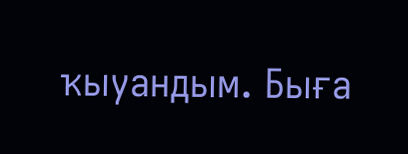ҡыуандым. Быға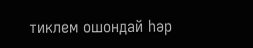тиклем ошондай һәр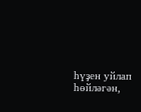һүҙен уйлап һөйләгән,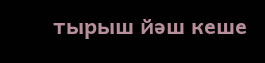тырыш йәш кеше